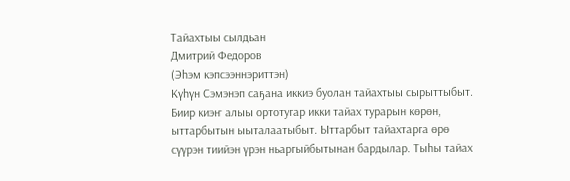Тайахтыы сылдьан
Дмитрий Федоров
(Эһэм кэпсээннэриттэн)
Күһүн Сэмэнэп саҕана иккиэ буолан тайахтыы сырыттыбыт. Биир киэҥ алыы ортотугар икки тайах турарын көрөн, ыттарбытын ыыталаатыбыт. Ыттарбыт тайахтарга өрө сүүрэн тиийэн үрэн ньаргыйбытынан бардылар. Тыһы тайах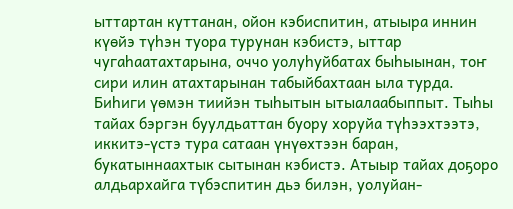ыттартан куттанан, ойон кэбиспитин, атыыра иннин күөйэ түһэн туора турунан кэбистэ, ыттар чугаһаатахтарына, оччо уолуһуйбатах быһыынан, тоҥ сири илин атахтарынан табыйбахтаан ыла турда. Биһиги үөмэн тиийэн тыһытын ытыалаабыппыт. Тыһы тайах бэргэн буулдьаттан буору хоруйа түһээхтээтэ, иккитэ-үстэ тура сатаан үнүөхтээн баран, букатыннаахтык сытынан кэбистэ. Атыыр тайах доҕоро алдьархайга түбэспитин дьэ билэн, уолуйан-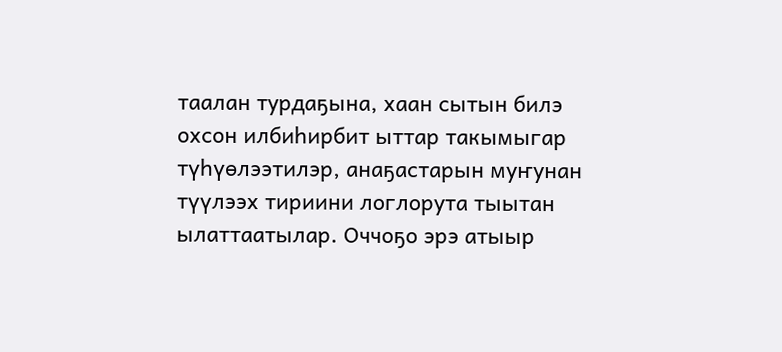таалан турдаҕына, хаан сытын билэ охсон илбиһирбит ыттар такымыгар түһүөлээтилэр, анаҕастарын муҥунан түүлээх тириини логлорута тыытан ылаттаатылар. Оччоҕо эрэ атыыр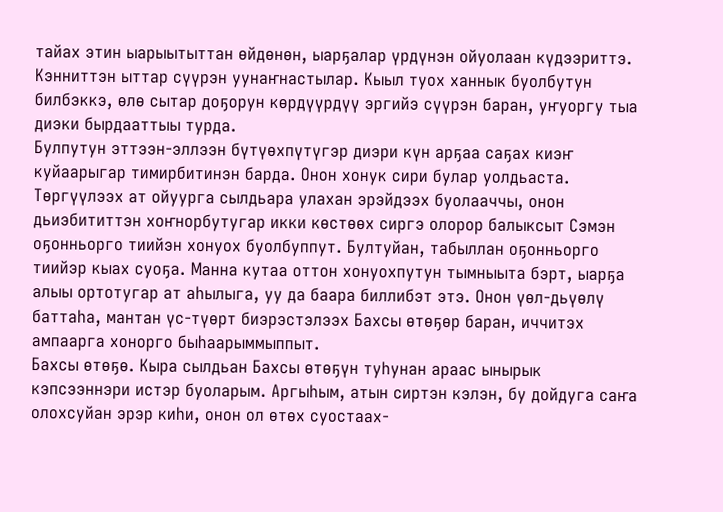тайах этин ыарыытыттан өйдөнөн, ыарҕалар үрдүнэн ойуолаан күдээриттэ. Кэнниттэн ыттар сүүрэн уунаҥнастылар. Кыыл туох ханнык буолбутун билбэккэ, өлө сытар доҕорун көрдүүрдүү эргийэ сүүрэн баран, уҥуоргу тыа диэки бырдааттыы турда.
Булпутун эттээн-эллээн бүтүөхпүтүгэр диэри күн арҕаа саҕах киэҥ куйаарыгар тимирбитинэн барда. Онон хонук сири булар уолдьаста.
Төргүүлээх ат ойуурга сылдьара улахан эрэйдээх буолааччы, онон дьиэбититтэн хоҥнорбутугар икки көстөөх сиргэ олорор балыксыт Сэмэн оҕонньорго тиийэн хонуох буолбуппут. Бултуйан, табыллан оҕонньорго тиийэр кыах суоҕа. Манна кутаа оттон хонуохпутун тымныыта бэрт, ыарҕа алыы ортотугар ат аһылыга, уу да баара биллибэт этэ. Онон үөл-дьүөлү баттаһа, мантан үс-түөрт биэрэстэлээх Бахсы өтөҕөр баран, иччитэх ампаарга хонорго быһаарыммыппыт.
Бахсы өтөҕө. Кыра сылдьан Бахсы өтөҕүн туһунан араас ынырык кэпсээннэри истэр буоларым. Аргыһым, атын сиртэн кэлэн, бу дойдуга саҥа олохсуйан эрэр киһи, онон ол өтөх суостаах-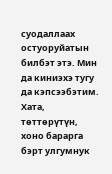суодаллаах остуоруйатын билбэт этэ. Мин да киниэхэ тугу да кэпсээбэтим. Хата, төттөрүтүн, хоно барарга бэрт улгумнук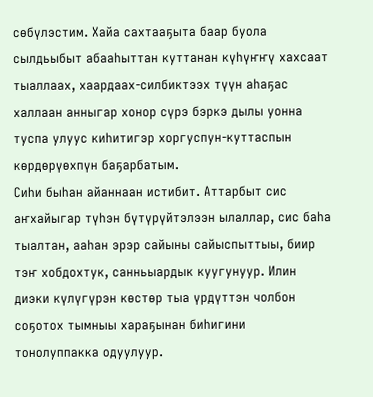сөбүлэстим. Хайа сахтааҕыта баар буола сылдьыбыт абааһыттан куттанан күһүҥҥү хахсаат тыаллаах, хаардаах-силбиктээх түүн аһаҕас халлаан анныгар хонор сүрэ бэркэ дылы уонна туспа улуус киһитигэр хоргуспун-куттаспын көрдөрүөхпүн баҕарбатым.
Сиһи быһан айаннаан истибит. Аттарбыт сис аҥхайыгар түһэн бүтүрүйтэлээн ылаллар, сис баһа тыалтан, ааһан эрэр сайыны сайыспыттыы, биир тэҥ хобдохтук, санньыардык куугунуур. Илин диэки күлүгүрэн көстөр тыа үрдүттэн чолбон соҕотох тымныы хараҕынан биһигини тонолуппакка одуулуур.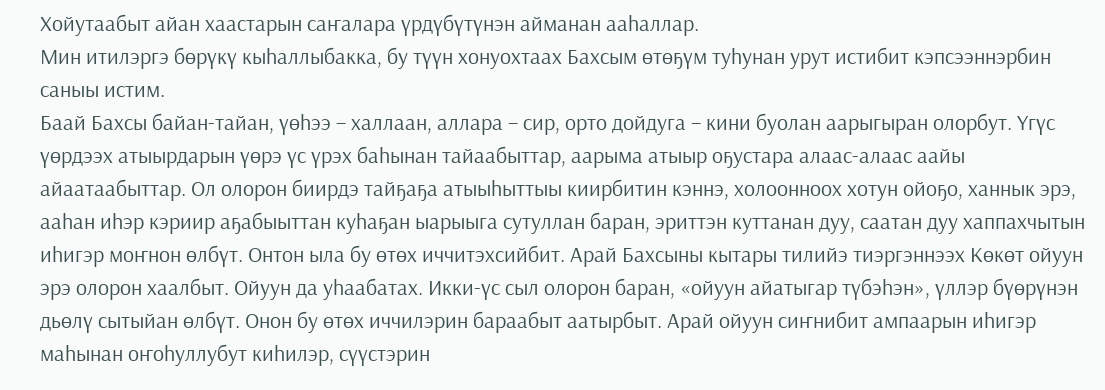Хойутаабыт айан хаастарын саҥалара үрдүбүтүнэн айманан ааһаллар.
Мин итилэргэ бөрүкү кыһаллыбакка, бу түүн хонуохтаах Бахсым өтөҕүм туһунан урут истибит кэпсээннэрбин саныы истим.
Баай Бахсы байан-тайан, үөһээ – халлаан, аллара – сир, орто дойдуга – кини буолан аарыгыран олорбут. Үгүс үөрдээх атыырдарын үөрэ үс үрэх баһынан тайаабыттар, аарыма атыыр оҕустара алаас-алаас аайы айаатаабыттар. Ол олорон биирдэ тайҕаҕа атыыһыттыы киирбитин кэннэ, холоонноох хотун ойоҕо, ханнык эрэ, ааһан иһэр кэриир аҕабыыттан куһаҕан ыарыыга сутуллан баран, эриттэн куттанан дуу, саатан дуу хаппахчытын иһигэр моҥнон өлбүт. Онтон ыла бу өтөх иччитэхсийбит. Арай Бахсыны кытары тилийэ тиэргэннээх Көкөт ойуун эрэ олорон хаалбыт. Ойуун да уһаабатах. Икки-үс сыл олорон баран, «ойуун айатыгар түбэһэн», үллэр бүөрүнэн дьөлү сытыйан өлбүт. Онон бу өтөх иччилэрин бараабыт аатырбыт. Арай ойуун сиҥнибит ампаарын иһигэр маһынан оҥоһуллубут киһилэр, сүүстэрин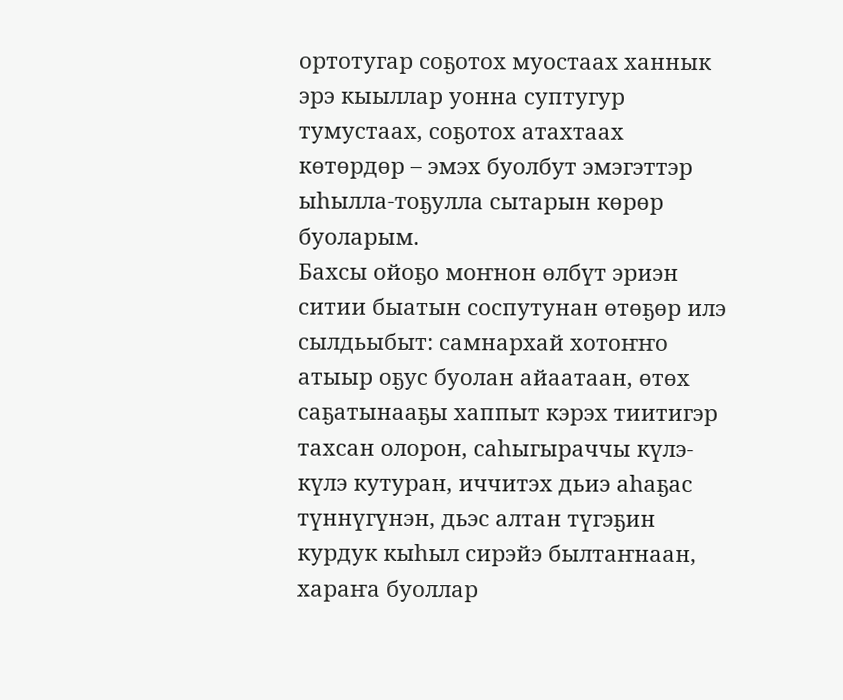ортотугар соҕотох муостаах ханнык эрэ кыыллар уонна суптугур тумустаах, соҕотох атахтаах көтөрдөр – эмэх буолбут эмэгэттэр ыһылла-тоҕулла сытарын көрөр буоларым.
Бахсы ойоҕо моҥнон өлбүт эриэн ситии быатын соспутунан өтөҕөр илэ сылдьыбыт: самнархай хотоҥҥо атыыр оҕус буолан айаатаан, өтөх саҕатынааҕы хаппыт кэрэх тиитигэр тахсан олорон, саһыгыраччы күлэ-күлэ кутуран, иччитэх дьиэ аһаҕас түннүгүнэн, дьэс алтан түгэҕин курдук кыһыл сирэйэ былтаҥнаан, хараҥа буоллар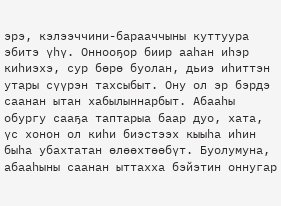эрэ, кэлээччини-барааччыны куттуура эбитэ үһү. Оннооҕор биир ааһан иһэр киһиэхэ, сур бөрө буолан, дьиэ иһиттэн утары сүүрэн тахсыбыт. Ону ол эр бэрдэ саанан ытан хабылыннарбыт. Абааһы обургу сааҕа таптарыа баар дуо, хата, үс хонон ол киһи биэстээх кыыһа иһин быһа убахтатан өлөөхтөөбүт. Буолумуна, абааһыны саанан ыттахха бэйэтин оннугар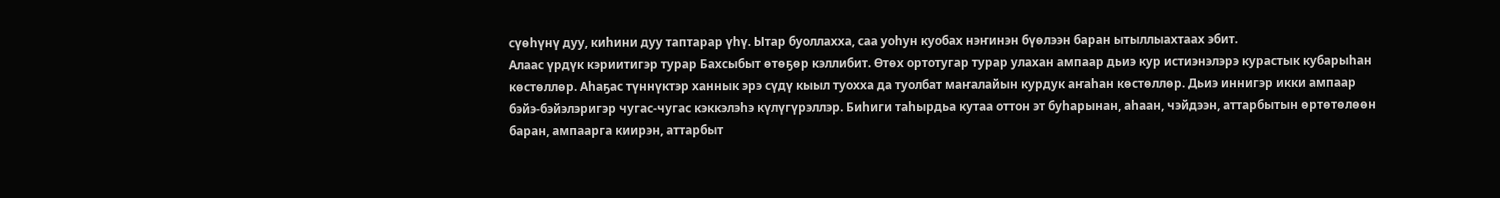сүөһүнү дуу, киһини дуу таптарар үһү. Ытар буоллахха, саа уоһун куобах нэҥинэн бүөлээн баран ытыллыахтаах эбит.
Алаас үрдүк кэриитигэр турар Бахсыбыт өтөҕөр кэллибит. Өтөх ортотугар турар улахан ампаар дьиэ кур истиэнэлэрэ курастык кубарыһан көстөллөр. Аһаҕас түннүктэр ханнык эрэ сүдү кыыл туохха да туолбат маҥалайын курдук аҥаһан көстөллөр. Дьиэ иннигэр икки ампаар бэйэ-бэйэлэригэр чугас-чугас кэккэлэһэ күлүгүрэллэр. Биһиги таһырдьа кутаа оттон эт буһарынан, аһаан, чэйдээн, аттарбытын өртөтөлөөн баран, ампаарга киирэн, аттарбыт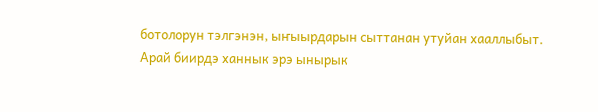ботолорун тэлгэнэн, ыҥыырдарын сыттанан утуйан хааллыбыт.
Арай биирдэ ханнык эрэ ынырык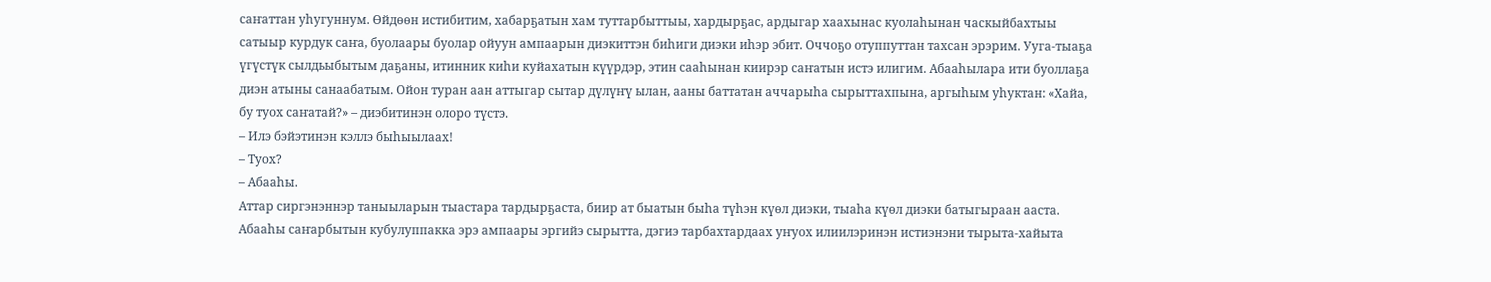саҥаттан уһугуннум. Өйдөөн истибитим, хабарҕатын хам туттарбыттыы, хардырҕас, ардыгар хаахынас куолаһынан часкыйбахтыы сатыыр курдук саҥа, буолаары буолар ойуун ампаарын диэкиттэн биһиги диэки иһэр эбит. Оччоҕо отуппуттан тахсан эрэрим. Ууга-тыаҕа үгүстүк сылдьыбытым даҕаны, итинник киһи куйахатын күүрдэр, этин сааһынан киирэр саҥатын истэ илигим. Абааһылара ити буоллаҕа диэн атыны санаабатым. Ойон туран аан аттыгар сытар дүлүҥү ылан, ааны баттатан аччарыһа сырыттахпына, аргыһым уһуктан: «Хайа, бу туох саҥатай?» – диэбитинэн олоро түстэ.
– Илэ бэйэтинэн кэллэ быһыылаах!
– Туох?
– Абааһы.
Аттар сиргэнэннэр таныыларын тыастара тардырҕаста, биир ат быатын быһа түһэн күөл диэки, тыаһа күөл диэки батыгыраан ааста. Абааһы саҥарбытын кубулуппакка эрэ ампаары эргийэ сырытта, дэгиэ тарбахтардаах уҥуох илиилэринэн истиэнэни тырыта-хайыта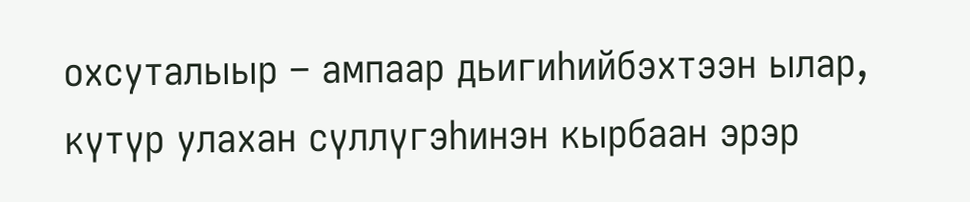охсуталыыр – ампаар дьигиһийбэхтээн ылар, күтүр улахан сүллүгэһинэн кырбаан эрэр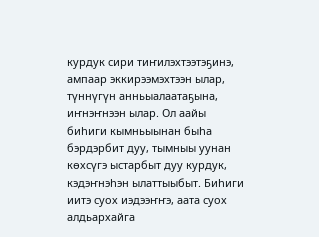курдук сири тиҥилэхтээтэҕинэ, ампаар эккирээмэхтээн ылар, түннүгүн анньыалаатаҕына, иҥнэҥнээн ылар. Ол аайы биһиги кымньыынан быһа бэрдэрбит дуу, тымныы уунан көхсүгэ ыстарбыт дуу курдук, кэдэҥнэһэн ылаттыыбыт. Биһиги иитэ суох иэдээҥҥэ, аата суох алдьархайга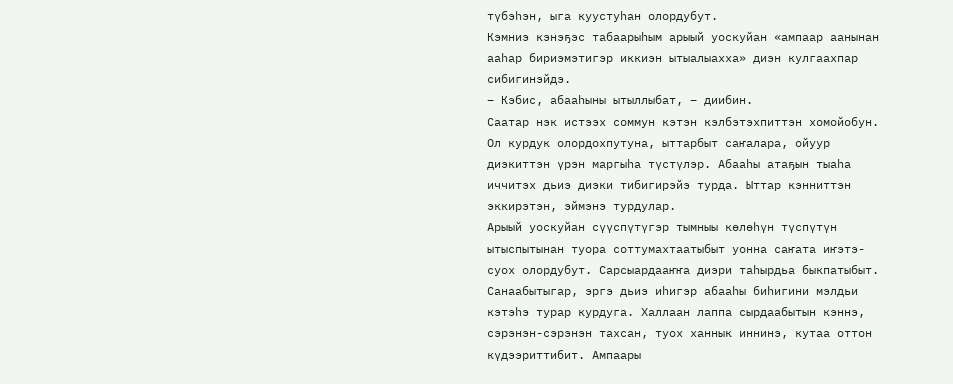түбэһэн, ыга куустуһан олордубут.
Кэмниэ кэнэҕэс табаарыһым арыый уоскуйан «ампаар аанынан ааһар бириэмэтигэр иккиэн ытыалыахха» диэн кулгаахпар сибигинэйдэ.
– Кэбис, абааһыны ытыллыбат, – диибин.
Саатар нэк истээх соммун кэтэн кэлбэтэхпиттэн хомойобун. Ол курдук олордохпутуна, ыттарбыт саҥалара, ойуур диэкиттэн үрэн маргыһа түстүлэр. Абааһы атаҕын тыаһа иччитэх дьиэ диэки тибигирэйэ турда. Ыттар кэнниттэн эккирэтэн, эймэнэ турдулар.
Арыый уоскуйан сүүспүтүгэр тымныы көлөһүн түспүтүн ытыспытынан туора соттумахтаатыбыт уонна саҥата иҥэтэ-суох олордубут. Сарсыардааҥҥа диэри таһырдьа быкпатыбыт. Санаабытыгар, эргэ дьиэ иһигэр абааһы биһигини мэлдьи кэтэһэ турар курдуга. Халлаан лаппа сырдаабытын кэннэ, сэрэнэн-сэрэнэн тахсан, туох ханнык иннинэ, кутаа оттон күдээриттибит. Ампаары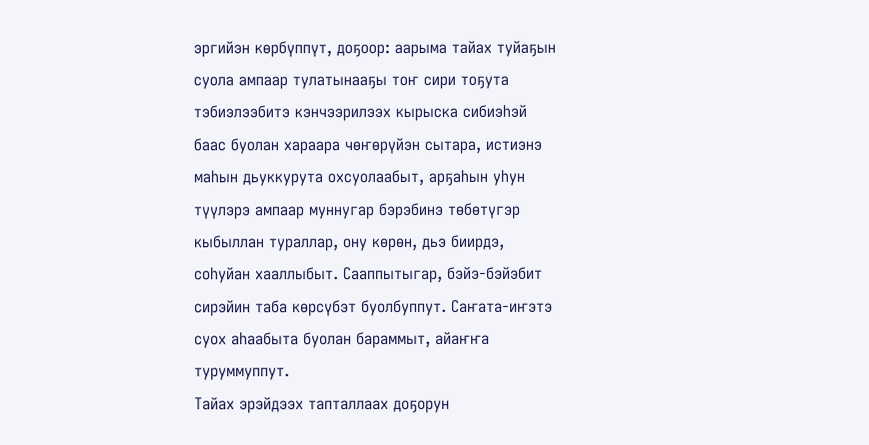эргийэн көрбүппүт, доҕоор: аарыма тайах туйаҕын суола ампаар тулатынааҕы тоҥ сири тоҕута тэбиэлээбитэ кэнчээрилээх кырыска сибиэһэй баас буолан хараара чөҥөрүйэн сытара, истиэнэ маһын дьуккурута охсуолаабыт, арҕаһын уһун түүлэрэ ампаар муннугар бэрэбинэ төбөтүгэр кыбыллан тураллар, ону көрөн, дьэ биирдэ, соһуйан хааллыбыт. Сааппытыгар, бэйэ-бэйэбит сирэйин таба көрсүбэт буолбуппут. Саҥата-иҥэтэ суох аһаабыта буолан бараммыт, айаҥҥа туруммуппут.
Тайах эрэйдээх тапталлаах доҕорун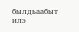былдьаабыт илэ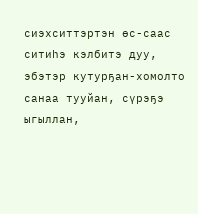сиэхситтэртэн өс-саас ситиһэ кэлбитэ дуу, эбэтэр кутурҕан-хомолто санаа тууйан, сүрэҕэ ыгыллан,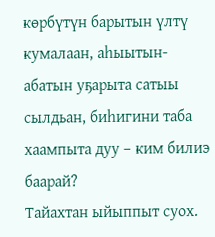көрбүтүн барытын үлтү кумалаан, аһыытын-абатын уҕарыта сатыы сылдьан, биһигини таба хаампыта дуу – ким билиэ баарай?
Тайахтан ыйыппыт суох.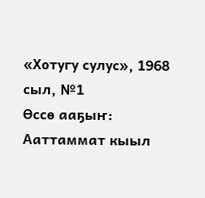«Хотугу сулус», 1968 сыл, №1
Өссө ааҕыҥ: Ааттаммат кыыл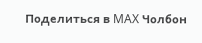Поделиться в MAX Чолбон